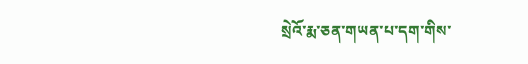སྲེའོ་རྨ་ཅན་གཡན་པ་དག་གིས་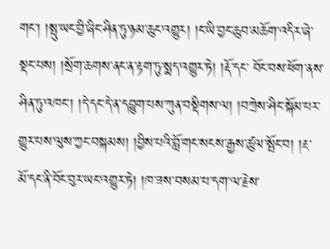གང་། །སྤུ་ཡང་བྱི་ཞིང་ཤིན་ཏུ་ཉམ་ཆུང་འགྱུར། །ང་ཡི་བྱང་ཆུབ་མཆོག་འདིར་ཞེ་སྡང་པས། །སྲོག་ཆགས་ནང་ན་རྟག་ཏུ་སྨད་འགྱུར་ཏེ། །རྡོ་དང་ བོང་བས་ཕོག་ནས་ཤིན་ཏུ་འཁང་། །དེ་དང་དེ་ན་དབྱུག་པས་ཀུན་བསྡིགས་ལ། །བཀྲེས་ཤིང་སྐོམ་པར་གྱུར་པས་ལུས་ཀྱང་བསྐམས། །བྱིས་པའི་བློ་གང་སངས་རྒྱས་ཚུལ་སྤོང་བ། །རྔ་ མོ་དང་ནི་བོང་བུར་ཡང་འགྱུར་ཏེ། །ཁ་ཟས་བསམ་པ་དག་ལ་རྗེས་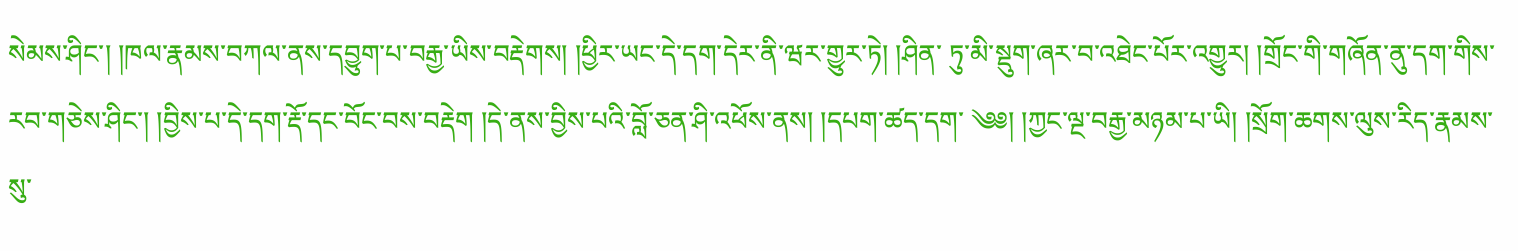སེམས་ཤིང་། །ཁལ་རྣམས་བཀལ་ནས་དབྱུག་པ་བརྒྱ་ཡིས་བརྡེགས། །ཕྱིར་ཡང་དེ་དག་དེར་ནི་ཝར་གྱུར་ཏེ། །ཤིན་ ཏུ་མི་སྡུག་ཞར་བ་འཐེང་པོར་འགྱུར། །གྲོང་གི་གཞོན་ནུ་དག་གིས་རབ་གཅེས་ཤིང་། །བྱིས་པ་དེ་དག་རྡོ་དང་བོང་བས་བརྡེག །དེ་ནས་བྱིས་པའི་བློ་ཅན་ཤི་འཕོས་ནས། །དཔག་ཚད་དག་ ༄༅། །ཀྱང་ལྔ་བརྒྱ་མཉམ་པ་ཡི། །སྲོག་ཆགས་ལུས་རིད་རྣམས་སུ་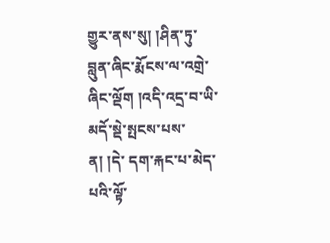གྱུར་ནས་སུ། །ཤིན་ཏུ་བླུན་ཞིང་རྨོངས་ལ་འགྲེ་ཞིང་ལྡོག །འདི་འདྲ་བ་ཡི་མདོ་སྡེ་སྤངས་པས་ན། །དེ་ དག་རྐང་པ་མེད་པའི་ལྟོ་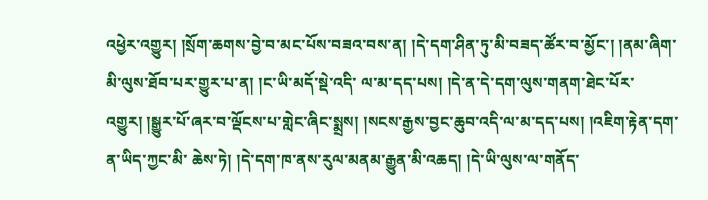འཕྱེར་འགྱུར། །སྲོག་ཆགས་བྱེ་བ་མང་པོས་བཟའ་བས་ན། །དེ་དག་ཤིན་ཏུ་མི་བཟད་ཚོར་བ་མྱོང་། །ནམ་ཞིག་མི་ལུས་ཐོབ་པར་གྱུར་པ་ན། །ང་ཡི་མདོ་སྡེ་འདི་ ལ་མ་དད་པས། །དེ་ན་དེ་དག་ལུས་གནག་ཐེང་པོར་འགྱུར། །སྒྱུར་པོ་ཞར་བ་ལྡོངས་པ་གླེང་ཞིང་སྨྲས། །སངས་རྒྱས་བྱང་ཆུབ་འདི་ལ་མ་དད་པས། །འཇིག་རྟེན་དག་ན་ཡིད་ཀྱང་མི་ ཆེས་ཏེ། །དེ་དག་ཁ་ནས་རུལ་མནམ་རྒྱུན་མི་འཆད། །དེ་ཡི་ལུས་ལ་གནོད་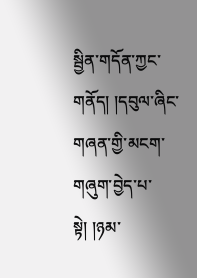སྦྱིན་གདོན་ཀྱང་གནོད། །དབུལ་ཞིང་གཞན་གྱི་མངག་གཞུག་བྱེད་པ་སྟེ། །ཉམ་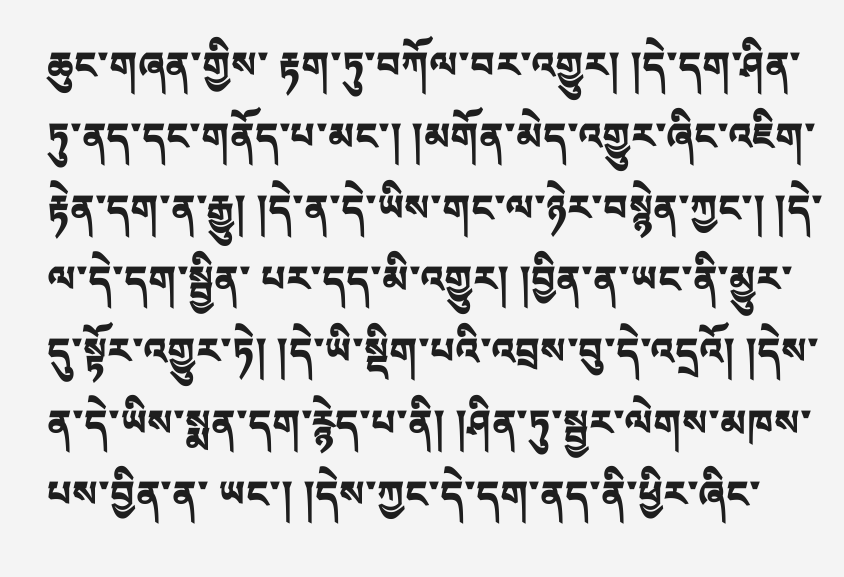ཆུང་གཞན་གྱིས་ རྟག་ཏུ་བཀོལ་བར་འགྱུར། །དེ་དག་ཤིན་ཏུ་ནད་དང་གནོད་པ་མང་། །མགོན་མེད་འགྱུར་ཞིང་འཇིག་རྟེན་དག་ན་རྒྱུ། །དེ་ན་དེ་ཡིས་གང་ལ་ཉེར་བསྙེན་ཀྱང་། །དེ་ལ་དེ་དག་སྦྱིན་ པར་དད་མི་འགྱུར། །བྱིན་ན་ཡང་ནི་མྱུར་དུ་སྟོར་འགྱུར་ཏེ། །དེ་ཡི་སྡིག་པའི་འབྲས་བུ་དེ་འདྲའོ། །དེས་ན་དེ་ཡིས་སྨན་དག་རྙེད་པ་ནི། །ཤིན་ཏུ་སྦྱར་ལེགས་མཁས་པས་བྱིན་ན་ ཡང་། །དེས་ཀྱང་དེ་དག་ནད་ནི་ཕྱིར་ཞིང་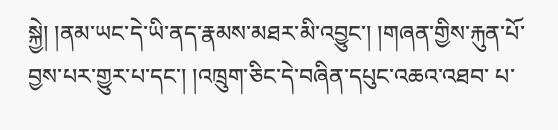སྐྱེ། །ནམ་ཡང་དེ་ཡི་ནད་རྣམས་མཐར་མི་འབྱུང་། །གཞན་གྱིས་རྐུན་པོ་བྱས་པར་གྱུར་པ་དང་། །འཁྲུག་ཅིང་དེ་བཞིན་དཔུང་འཆའ་འཐབ་ པ་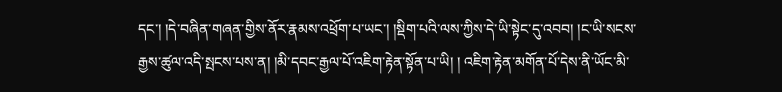དང་། །དེ་བཞིན་གཞན་གྱིས་ནོར་རྣམས་འཕྲོག་པ་ཡང་། །སྡིག་པའི་ལས་ཀྱིས་དེ་ཡི་སྟེང་དུ་འབབ། །ང་ཡི་སངས་རྒྱས་ཚུལ་འདི་སྤངས་པས་ན། །མི་དབང་རྒྱལ་པོ་འཇིག་རྟེན་སྟོན་པ་ཡི། ། འཇིག་རྟེན་མགོན་པོ་དེས་ནི་ཡོང་མི་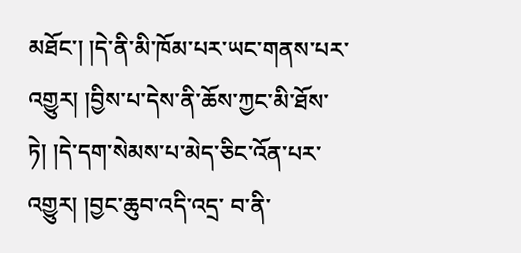མཐོང་། །དེ་ནི་མི་ཁོམ་པར་ཡང་གནས་པར་འགྱུར། །བྱིས་པ་དེས་ནི་ཆོས་ཀྱང་མི་ཐོས་ཏེ། །དེ་དག་སེམས་པ་མེད་ཅིང་འོན་པར་འགྱུར། །བྱང་ཆུབ་འདི་འདྲ་ བ་ནི་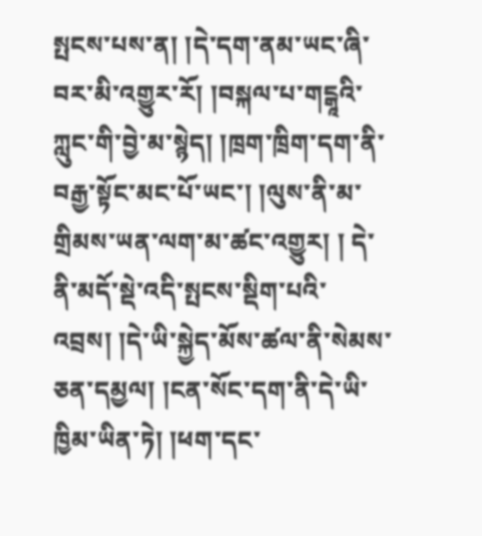སྤངས་པས་ན། །དེ་དག་ནམ་ཡང་ཞི་བར་མི་འགྱུར་རོ། །བསྐལ་པ་གངྒཱའི་ཀླུང་གི་བྱེ་མ་སྙེད། །ཁྲག་ཁྲིག་དག་ནི་བརྒྱ་སྟོང་མང་པོ་ཡང་། །ལུས་ནི་མ་གྲིམས་ཡན་ལག་མ་ཚང་འགྱུར། ། དེ་ནི་མདོ་སྡེ་འདི་སྤངས་སྡིག་པའི་འབྲས། །དེ་ཡི་སྐྱེད་མོས་ཚལ་ནི་སེམས་ཅན་དམྱལ། །ངན་སོང་དག་ནི་དེ་ཡི་ཁྱིམ་ཡིན་ཏེ། །ཕག་དང་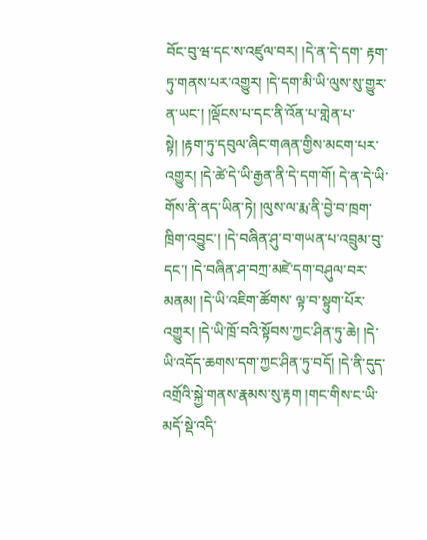བོང་བུ་ཝ་དང་ས་འཛུལ་བར། །དེ་ན་དེ་དག་ རྟག་ཏུ་གནས་པར་འགྱུར། །དེ་དག་མི་ཡི་ལུས་སུ་གྱུར་ན་ཡང་། །ལྡོངས་པ་དང་ནི་འོན་པ་གླེན་པ་སྟེ། །རྟག་ཏུ་དབུལ་ཞིང་གཞན་གྱིས་མངག་པར་འགྱུར། །དེ་ཚེ་དེ་ཡི་རྒྱན་ནི་དེ་དག་གོ། དེ་ན་དེ་ཡི་གོས་ནི་ནད་ཡིན་ཏེ། །ལུས་ལ་རྨ་ནི་བྱེ་བ་ཁྲག་ཁྲིག་འབྱུང་། །དེ་བཞིན་ཤུ་བ་གཡན་པ་འབྲུམ་བུ་དང་། །དེ་བཞིན་ཤ་བཀྲ་མཛེ་དག་བཤུལ་བར་མནམ། །དེ་ཡི་འཇིག་ཚོགས་ ལྟ་བ་སྟུག་པོར་འགྱུར། །དེ་ཡི་ཁྲོ་བའི་སྟོབས་ཀྱང་ཤིན་ཏུ་ཆེ། །དེ་ཡི་འདོད་ཆགས་དག་ཀྱང་ཤིན་ཏུ་བདོ། །དེ་ནི་དུད་འགྲོའི་སྐྱེ་གནས་རྣམས་སུ་རྟག །གང་གིས་ང་ཡི་མདོ་སྡེ་འདི་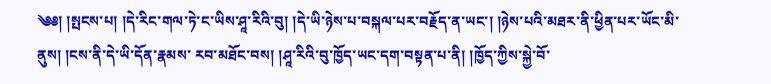༄༅། །སྤངས་པ། །དེ་རིང་གལ་ཏེ་ང་ཡིས་ཤཱ་རིའི་བུ། །དེ་ཡི་ཉེས་པ་བསྐལ་པར་བརྗོད་ན་ཡང་། །ཉེས་པའི་མཐར་ནི་ཕྱིན་པར་ཡོང་མི་ནུས། །ངས་ནི་དེ་ཡི་དོན་རྣམས་ རབ་མཐོང་བས། །ཤཱ་རིའི་བུ་ཁྱོད་ཡང་དག་བསྟན་པ་ནི། །ཁྱོད་ཀྱིས་སྐྱེ་བོ་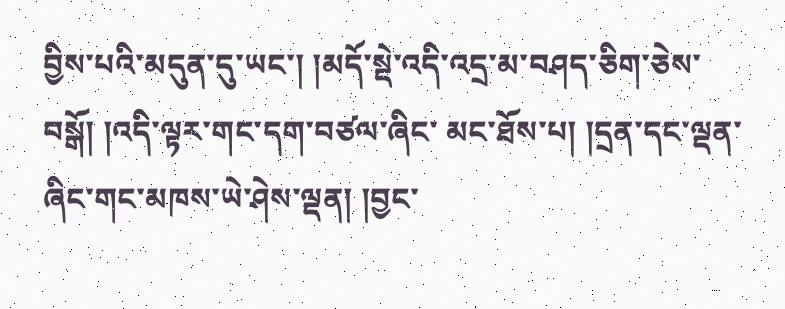བྱིས་པའི་མདུན་དུ་ཡང་། །མདོ་སྡེ་འདི་འདྲ་མ་བཤད་ཅིག་ཅེས་བསྒོ། །འདི་ལྟར་གང་དག་བཙལ་ཞིང་ མང་ཐོས་པ། །དྲན་དང་ལྡན་ཞིང་གང་མཁས་ཡེ་ཤེས་ལྡན། །བྱང་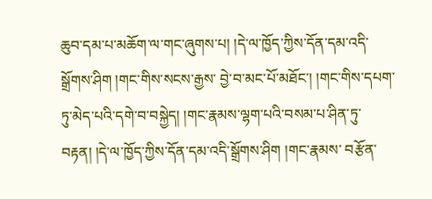ཆུབ་དམ་པ་མཆོག་ལ་གང་ཞུགས་པ། །དེ་ལ་ཁྱོད་ཀྱིས་དོན་དམ་འདི་སྒྲོགས་ཤིག །གང་གིས་སངས་རྒྱས་ བྱེ་བ་མང་པོ་མཐོང་། །གང་གིས་དཔག་ཏུ་མེད་པའི་དགེ་བ་བསྐྱེད། །གང་རྣམས་ལྷག་པའི་བསམ་པ་ཤིན་ཏུ་བརྟན། །དེ་ལ་ཁྱོད་ཀྱིས་དོན་དམ་འདི་སྒྲོགས་ཤིག །གང་རྣམས་ བརྩོན་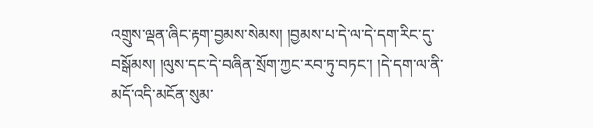འགྲུས་ལྡན་ཞིང་རྟག་བྱམས་སེམས། །བྱམས་པ་དེ་ལ་དེ་དག་རིང་དུ་བསྒོམས། །ལུས་དང་དེ་བཞིན་སྲོག་ཀྱང་རབ་ཏུ་བཏང་། །དེ་དག་ལ་ནི་མདོ་འདི་མངོན་སུམ་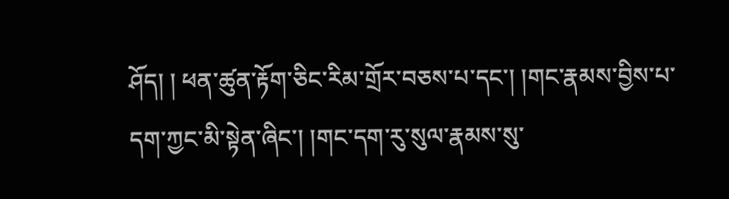ཤོད། ། ཕན་ཚུན་རྟོག་ཅིང་རིམ་གྲོར་བཅས་པ་དང་། །གང་རྣམས་བྱིས་པ་དག་ཀྱང་མི་སྟེན་ཞིང་། །གང་དག་རུ་སུལ་རྣམས་སུ་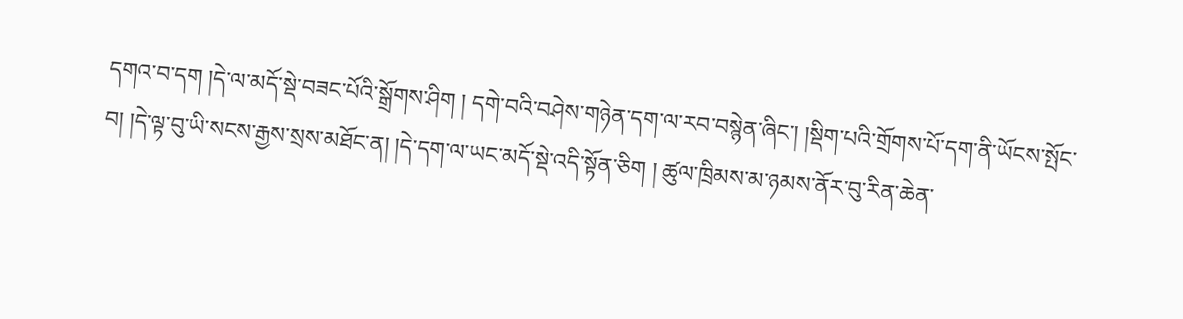དགའ་བ་དག །དེ་ལ་མདོ་སྡེ་བཟང་པོའི་སྒྲོགས་ཤིག ། དགེ་བའི་བཤེས་གཉེན་དག་ལ་རབ་བསྙེན་ཞིང་། །སྡིག་པའི་གྲོགས་པོ་དག་ནི་ཡོངས་སྤོང་བ། །དེ་ལྟ་བུ་ཡི་སངས་རྒྱས་སྲས་མཐོང་ན། །དེ་དག་ལ་ཡང་མདོ་སྡེ་འདི་སྟོན་ཅིག ། ཚུལ་ཁྲིམས་མ་ཉམས་ནོར་བུ་རིན་ཆེན་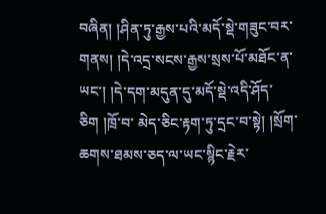བཞིན། །ཤིན་ཏུ་རྒྱས་པའི་མདོ་སྡེ་གཟུང་བར་གནས། །དེ་འདྲ་སངས་རྒྱས་སྲས་པོ་མཐོང་ན་ཡང་། །དེ་དག་མདུན་དུ་མདོ་སྡེ་འདི་ཤོད་ཅིག །ཁྲོ་བ་ མེད་ཅིང་རྟག་ཏུ་དྲང་བ་སྟེ། །སྲོག་ཆགས་ཐམས་ཅད་ལ་ཡང་སྙིང་རྗེར་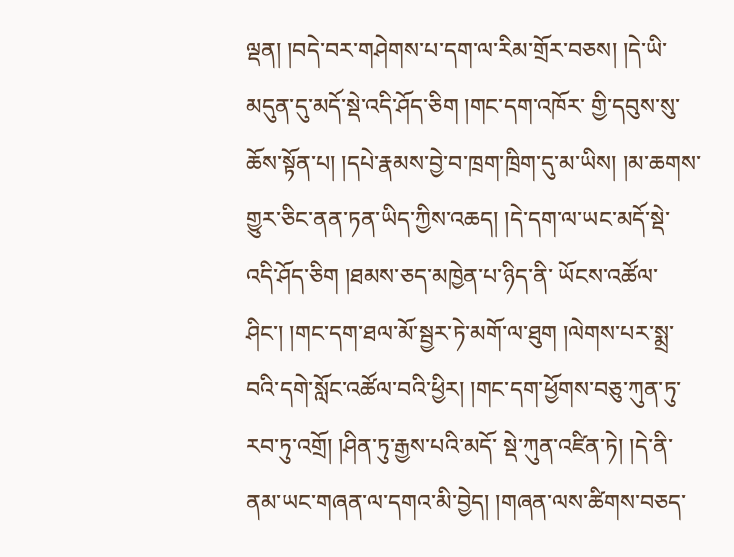ལྡན། །བདེ་བར་གཤེགས་པ་དག་ལ་རིམ་གྲོར་བཅས། །དེ་ཡི་མདུན་དུ་མདོ་སྡེ་འདི་ཤོད་ཅིག །གང་དག་འཁོར་ གྱི་དབུས་སུ་ཆོས་སྟོན་པ། །དཔེ་རྣམས་བྱེ་བ་ཁྲག་ཁྲིག་དུ་མ་ཡིས། །མ་ཆགས་གྱུར་ཅིང་ནན་ཏན་ཡིད་ཀྱིས་འཆད། །དེ་དག་ལ་ཡང་མདོ་སྡེ་འདི་ཤོད་ཅིག །ཐམས་ཅད་མཁྱེན་པ་ཉིད་ནི་ ཡོངས་འཚོལ་ཤིང་། །གང་དག་ཐལ་མོ་སྦྱར་ཏེ་མགོ་ལ་ཐུག །ལེགས་པར་སྨྲ་བའི་དགེ་སློང་འཚོལ་བའི་ཕྱིར། །གང་དག་ཕྱོགས་བཅུ་ཀུན་ཏུ་རབ་ཏུ་འགྲོ། །ཤིན་ཏུ་རྒྱས་པའི་མདོ་ སྡེ་ཀུན་འཛིན་ཏེ། །དེ་ནི་ནམ་ཡང་གཞན་ལ་དགའ་མི་བྱེད། །གཞན་ལས་ཚིགས་བཅད་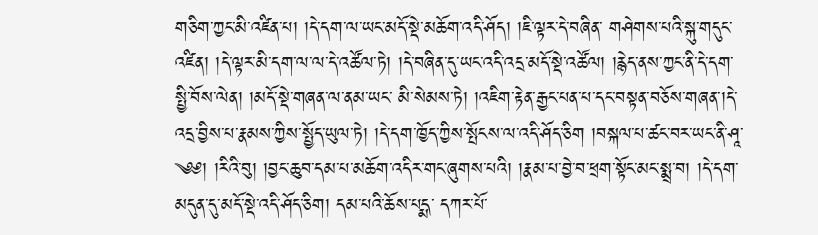གཅིག་ཀྱང་མི་འཛིན་པ། །དེ་དག་ལ་ཡང་མདོ་སྡེ་མཆོག་འདི་ཤོད། །ཇི་ལྟར་དེ་བཞིན་ གཤེགས་པའི་སྐུ་གདུང་འཛིན། །དེ་ལྟར་མི་དག་ལ་ལ་དེ་འཚོལ་ཏེ། །དེ་བཞིན་དུ་ཡང་འདི་འདྲ་མདོ་སྡེ་འཚོལ། །རྙེད་ནས་ཀྱང་ནི་དེ་དག་སྤྱི་བོས་ལེན། །མདོ་སྡེ་གཞན་ལ་ནམ་ཡང་ མི་སེམས་ཏེ། །འཇིག་རྟེན་རྒྱང་པན་པ་དང་བསྟན་བཅོས་གཞན་།དེ་འདྲ་བྱིས་པ་རྣམས་ཀྱིས་སྤྱོད་ཡུལ་ཏེ། །དེ་དག་ཁྱོད་ཀྱིས་སྤོངས་ལ་འདི་ཤོད་ཅིག །བསྐལ་པ་ཚང་བར་ཡང་ནི་ཤཱ་ ༄༅། །རིའི་བུ། །བྱང་ཆུབ་དམ་པ་མཆོག་འདིར་གང་ཞུགས་པའི། །རྣམ་པ་བྱེ་བ་ཕྲག་སྟོང་མང་སྨྲ་བ། །དེ་དག་མདུན་དུ་མདོ་སྡེ་འདི་ཤོད་ཅིག། དམ་པའི་ཆོས་པདྨ་ དཀར་པོ་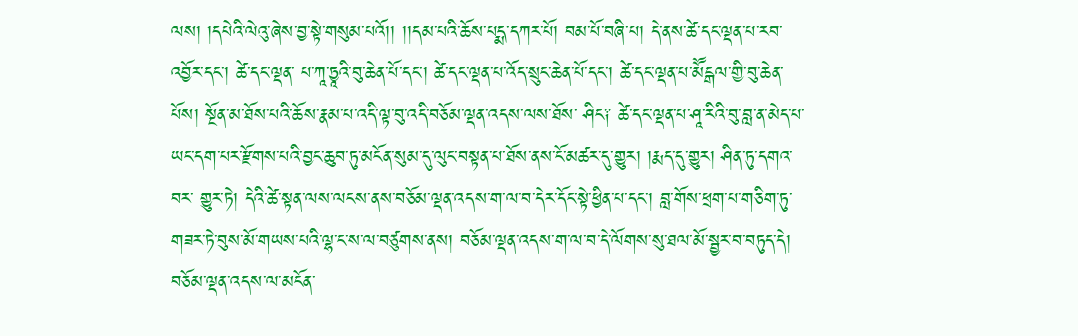ལས། །དཔེའི་ལེའུ་ཞེས་བྱ་སྟེ་གསུམ་པའོ།། །།དམ་པའི་ཆོས་པདྨ་དཀར་པོ། བམ་པོ་བཞི་པ། དེ་ནས་ཚེ་དང་ལྡན་པ་རབ་འབྱོར་དང་། ཚེ་དང་ལྡན་ པ་ཀཱ་ཏྱཱའི་བུ་ཆེན་པོ་དང་། ཚེ་དང་ལྡན་པ་འོད་སྲུང་ཆེན་པོ་དང་། ཚེ་དང་ལྡན་པ་མཽངྒལ་གྱི་བུ་ཆེན་པོས། སྔོན་མ་ཐོས་པའི་ཆོས་རྣམ་པ་འདི་ལྟ་བུ་འདི་བཅོམ་ལྡན་འདས་ལས་ཐོས་ ཤིང༑ ཚེ་དང་ལྡན་པ་ཤཱ་རིའི་བུ་བླ་ན་མེད་པ་ཡང་དག་པར་རྫོགས་པའི་བྱང་ཆུབ་ཏུ་མངོན་སུམ་དུ་ལུང་བསྟན་པ་ཐོས་ནས་ངོ་མཚར་དུ་གྱུར། །རྨད་དུ་གྱུར། ཤིན་ཏུ་དགའ་བར་ གྱུར་ཏེ། དེའི་ཚེ་སྟན་ལས་ལངས་ནས་བཅོམ་ལྡན་འདས་ག་ལ་བ་དེར་དོང་སྟེ་ཕྱིན་པ་དང་། བླ་གོས་ཕྲག་པ་གཅིག་ཏུ་གཟར་ཏེ་བུས་མོ་གཡས་པའི་ལྷ་ང་ས་ལ་བཙུགས་ནས། བཅོམ་ལྡན་འདས་ག་ལ་བ་དེ་ལོགས་སུ་ཐལ་མོ་སྦྱར་བ་བཏུད་དེ། བཅོམ་ལྡན་འདས་ལ་མངོན་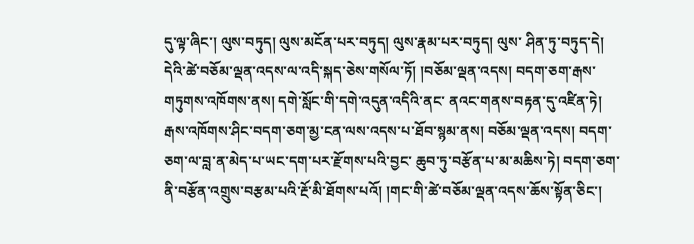དུ་ལྟ་ཞིང་། ལུས་བཏུད། ལུས་མངོན་པར་བཏུད། ལུས་རྣམ་པར་བཏུད། ལུས་ ཤིན་ཏུ་བཏུད་དེ། དེའི་ཚེ་བཅོམ་ལྡན་འདས་ལ་འདི་སྐད་ཅེས་གསོལ་ཏོ། །བཅོམ་ལྡན་འདས། བདག་ཅག་རྒས་གཏུགས་འཁོགས་ནས། དགེ་སློང་གི་དགེ་འདུན་འདིའི་ནང་ ནའང་གནས་བརྟན་དུ་འཛིན་ཏེ། རྒས་འཁོགས་ཤིང་བདག་ཅག་མྱ་ངན་ལས་འདས་པ་ཐོབ་སྙམ་ནས། བཅོམ་ལྡན་འདས། བདག་ཅག་ལ་བླ་ན་མེད་པ་ཡང་དག་པར་རྫོགས་པའི་བྱང་ ཆུབ་ཏུ་བརྩོན་པ་མ་མཆིས་ཏེ། བདག་ཅག་ནི་བརྩོན་འགྲུས་བརྩམ་པའི་རྔོ་མི་ཐོགས་པའོ། །གང་གི་ཚེ་བཅོམ་ལྡན་འདས་ཆོས་སྟོན་ཅིང་།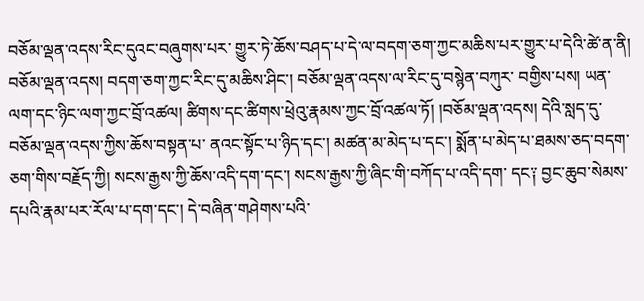བཅོམ་ལྡན་འདས་རིང་དུའང་བཞུགས་པར་ གྱུར་ཏེ་ཆོས་བཤད་པ་དེ་ལ་བདག་ཅག་ཀྱང་མཆིས་པར་གྱུར་པ་དེའི་ཚེ་ན་ནི། བཅོམ་ལྡན་འདས། བདག་ཅག་ཀྱང་རིང་དུ་མཆིས་ཤིང་། བཅོམ་ལྡན་འདས་ལ་རིང་དུ་བསྙེན་བཀུར་ བགྱིས་པས། ཡན་ལག་དང་ཉིང་ལག་ཀྱང་བྲོ་འཚལ། ཚིགས་དང་ཚིགས་ཕྲེའུ་རྣམས་ཀྱང་བྲོ་འཚལ་ཏོ། །བཅོམ་ལྡན་འདས། དེའི་སླད་དུ་བཅོམ་ལྡན་འདས་ཀྱིས་ཆོས་བསྟན་པ་ ནའང་སྟོང་པ་ཉིད་དང་། མཚན་མ་མེད་པ་དང་། སྨོན་པ་མེད་པ་ཐམས་ཅད་བདག་ཅག་གིས་བརྗོད་ཀྱི། སངས་རྒྱས་ཀྱི་ཆོས་འདི་དག་དང་། སངས་རྒྱས་ཀྱི་ཞིང་གི་བཀོད་པ་འདི་དག་ དང༑ བྱང་ཆུབ་སེམས་དཔའི་རྣམ་པར་རོལ་པ་དག་དང་། དེ་བཞིན་གཤེགས་པའི་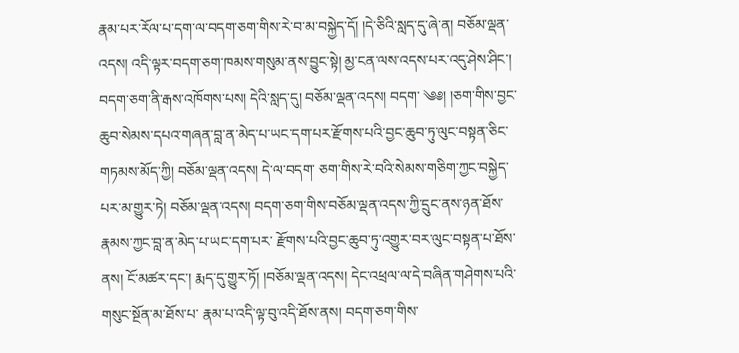རྣམ་པར་རོལ་པ་དག་ལ་བདག་ཅག་གིས་རེ་བ་མ་བསྐྱེད་དོ། །དེ་ཅིའི་སླད་དུ་ཞེ་ན། བཅོམ་ལྡན་ འདས། འདི་ལྟར་བདག་ཅག་ཁམས་གསུམ་ནས་བྱུང་སྟེ། མྱ་ངན་ལས་འདས་པར་འདུ་ཤེས་ཤིང་། བདག་ཅག་ནི་རྒས་འཁོགས་པས། དེའི་སླད་དུ། བཅོམ་ལྡན་འདས། བདག་ ༄༅། །ཅག་གིས་བྱང་ཆུབ་སེམས་དཔའ་གཞན་བླ་ན་མེད་པ་ཡང་དག་པར་རྫོགས་པའི་བྱང་ཆུབ་ཏུ་ལུང་བསྟན་ཅིང་གཏམས་མོད་ཀྱི། བཅོམ་ལྡན་འདས། དེ་ལ་བདག་ ཅག་གིས་རེ་བའི་སེམས་གཅིག་ཀྱང་བསྐྱེད་པར་མ་གྱུར་ཏེ། བཅོམ་ལྡན་འདས། བདག་ཅག་གིས་བཅོམ་ལྡན་འདས་ཀྱི་དྲུང་ནས་ཉན་ཐོས་རྣམས་ཀྱང་བླ་ན་མེད་པ་ཡང་དག་པར་ རྫོགས་པའི་བྱང་ཆུབ་ཏུ་འགྱུར་བར་ལུང་བསྟན་པ་ཐོས་ནས། ངོ་མཚར་དང་། རྨད་དུ་གྱུར་ཏོ། །བཅོམ་ལྡན་འདས། དེང་འཕྲལ་ལ་དེ་བཞིན་གཤེགས་པའི་གསུང་སྔོན་མ་ཐོས་པ་ རྣམ་པ་འདི་ལྟ་བུ་འདི་ཐོས་ནས། བདག་ཅག་གིས་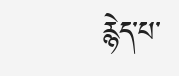རྙེད་པ་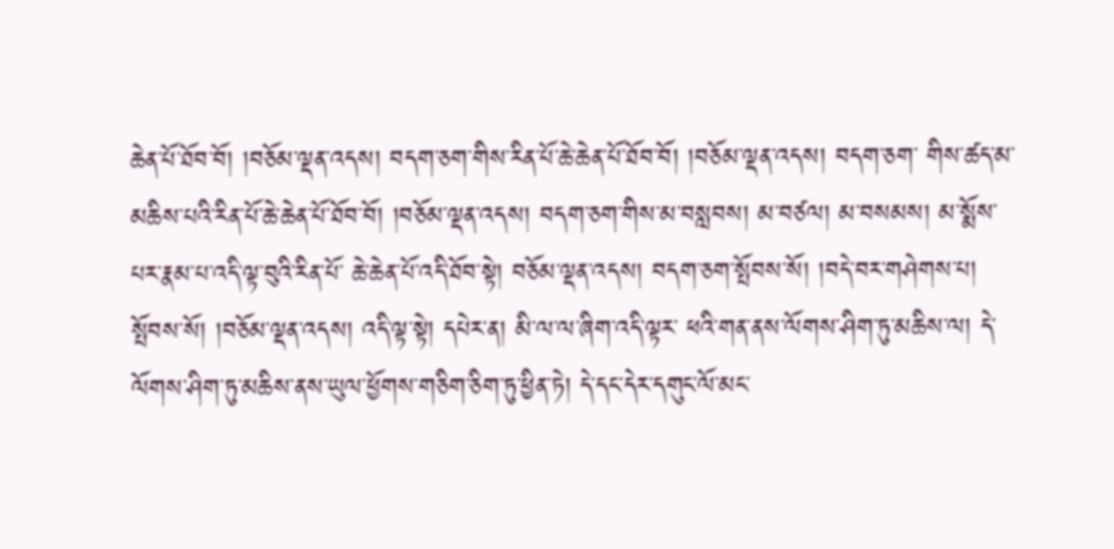ཆེན་པོ་ཐོབ་བོ། །བཅོམ་ལྡན་འདས། བདག་ཅག་གིས་རིན་པོ་ཆེ་ཆེན་པོ་ཐོབ་བོ། །བཅོམ་ལྡན་འདས། བདག་ཅག་ གིས་ཚད་མ་མཆིས་པའི་རིན་པོ་ཆེ་ཆེན་པོ་ཐོབ་བོ། །བཅོམ་ལྡན་འདས། བདག་ཅག་གིས་མ་བསླབས། མ་བཙལ། མ་བསམས། མ་སྨོས་པར་རྣམ་པ་འདི་ལྟ་བུའི་རིན་པོ་ ཆེ་ཆེན་པོ་འདི་ཐོབ་སྟེ། བཅོམ་ལྡན་འདས། བདག་ཅག་སྤོབས་སོ། །བདེ་བར་གཤེགས་པ། སྤོབས་སོ། །བཅོམ་ལྡན་འདས། འདི་ལྟ་སྟེ། དཔེར་ན། མི་ལ་ལ་ཞིག་འདི་ལྟར་ ཕའི་གན་ནས་ལོགས་ཤིག་ཏུ་མཆིས་ལ། དེ་ལོགས་ཤིག་ཏུ་མཆིས་ནས་ཡུལ་ཕྱོགས་གཅིག་ཅིག་ཏུ་ཕྱིན་ཏེ། དེ་དང་དེར་དགུང་ལོ་མང་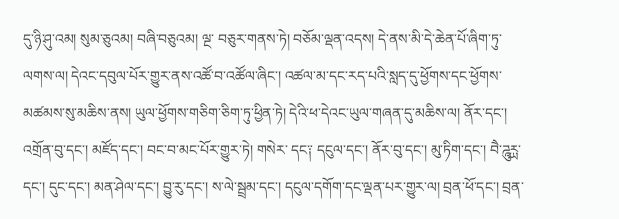དུ་ཉི་ཤུ་འམ། སུམ་ཅུའམ། བཞི་བཅུའམ། ལྔ་ བཅུར་གནས་ཏེ། བཅོམ་ལྡན་འདས། དེ་ནས་མི་དེ་ཆེན་པོ་ཞིག་ཏུ་ལགས་ལ། དེའང་དབུལ་པོར་གྱུར་ནས་འཚོ་བ་འཚོལ་ཞིང་། འཚལ་མ་དང་རད་པའི་སླད་དུ་ཕྱོགས་དང་ཕྱོགས་ མཚམས་སུ་མཆིས་ནས། ཡུལ་ཕྱོགས་གཅིག་ཅིག་ཏུ་ཕྱིན་ཏེ། དེའི་ཕ་དེའང་ཡུལ་གཞན་དུ་མཆིས་ལ། ནོར་དང་། འགྲོན་བུ་དང་། མཛོད་དང་། བང་བ་མང་པོར་གྱུར་ཏེ། གསེར་ དང༑ དངུལ་དང་། ནོར་བུ་དང་། མུ་ཏིག་དང་། བཻ་ཌཱུཪྻ་དང་། དུང་དང་། མན་ཤེལ་དང་། བྱུ་རུ་དང་། ས་ལེ་སྦྲམ་དང་། དངུལ་དགོག་དང་ལྡན་པར་གྱུར་ལ། བྲན་ཕོ་དང་། བྲན་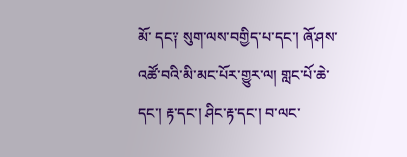མོ་ དང༑ སུག་ལས་བགྱིད་པ་དང་། ཞོ་ཤས་འཚོ་བའི་མི་མང་པོར་གྱུར་ལ། གླང་པོ་ཆེ་དང་། རྟ་དང་། ཤིང་རྟ་དང་། བ་ལང་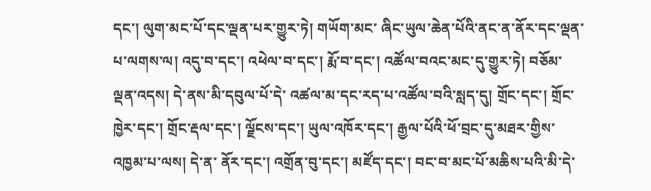དང་། ལུག་མང་པོ་དང་ལྡན་པར་གྱུར་ཏེ། གཡོག་མང་ ཞིང་ཡུལ་ཆེན་པོའི་ནང་ན་ནོར་དང་ལྡན་པ་ལགས་ལ། འདུ་བ་དང་། འཕེལ་བ་དང་། རྨོ་བ་དང་། འཚོལ་བའང་མང་དུ་གྱུར་ཏེ། བཅོམ་ལྡན་འདས། དེ་ནས་མི་དབུལ་པོ་དེ་ འཚལ་མ་དང་རད་པ་འཚོལ་བའི་སླད་དུ། གྲོང་དང་། གྲོང་ཁྱེར་དང་། གྲོང་རྡལ་དང་། ལྗོངས་དང་། ཡུལ་འཁོར་དང་། རྒྱལ་པོའི་ཕོ་བྲང་དུ་མཐར་གྱིས་འཁྱམ་པ་ལས། དེ་ན་ ནོར་དང་། འགྲོན་བུ་དང་། མཛོད་དང་། བང་བ་མང་པོ་མཆིས་པའི་མི་དེ་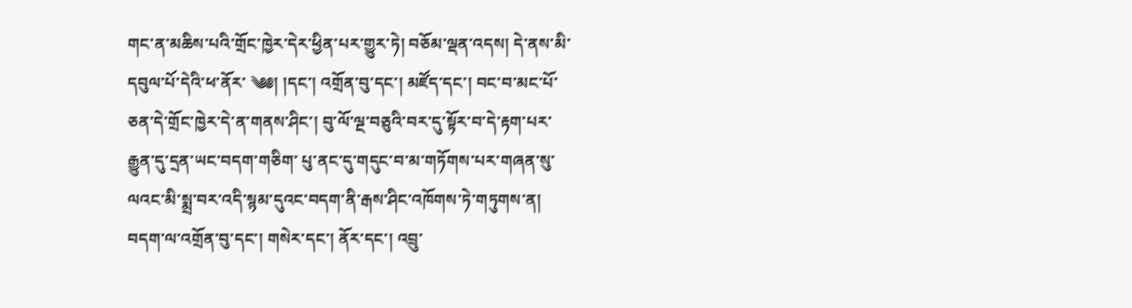གང་ན་མཆིས་པའི་གྲོང་ཁྱེར་དེར་ཕྱིན་པར་གྱུར་ཏེ། བཅོམ་ལྡན་འདས། དེ་ནས་མི་དབུལ་པོ་དེའི་ཕ་ནོར་ ༄༅། །དང་། འགྲོན་བུ་དང་། མཛོད་དང་། བང་བ་མང་པོ་ཅན་དེ་གྲོང་ཁྱེར་དེ་ན་གནས་ཤིང་། བུ་ལོ་ལྔ་བཅུའི་བར་དུ་སྟོར་བ་དེ་རྟག་པར་རྒྱུན་དུ་དྲན་ཡང་བདག་གཅིག་ པུ་ནང་དུ་གདུང་བ་མ་གཏོགས་པར་གཞན་སུ་ལའང་མི་སྨྲ་བར་འདི་སྙམ་དུའང་བདག་ནི་རྒས་ཤིང་འཁོགས་ཏེ་གཏུགས་ན། བདག་ལ་འགྲོན་བུ་དང་། གསེར་དང་། ནོར་དང་། འབྲུ་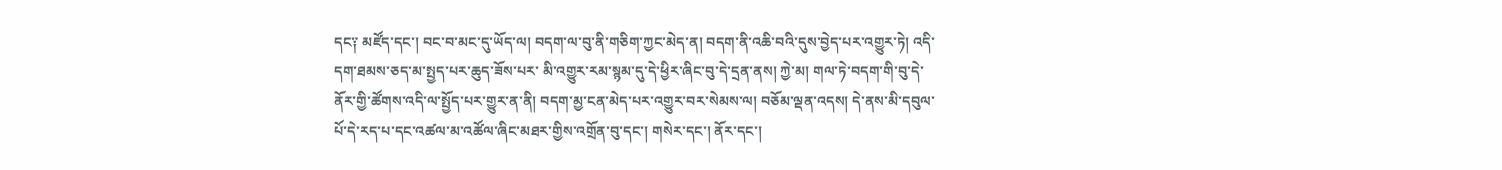དང༑ མཛོད་དང་། བང་བ་མང་དུ་ཡོད་ལ། བདག་ལ་བུ་ནི་གཅིག་ཀྱང་མེད་ན། བདག་ནི་འཆི་བའི་དུས་བྱེད་པར་འགྱུར་ཏེ། འདི་དག་ཐམས་ཅད་མ་སྤྱད་པར་ཆུད་ཟོས་པར་ མི་འགྱུར་རམ་སྙམ་དུ་དེ་ཕྱིར་ཞིང་བུ་དེ་དྲན་ནས། ཀྱེ་མ། གལ་ཏེ་བདག་གི་བུ་དེ་ནོར་གྱི་ཚོགས་འདི་ལ་སྤྱོད་པར་གྱུར་ན་ནི། བདག་མྱ་ངན་མེད་པར་འགྱུར་བར་སེམས་ལ། བཅོམ་ལྡན་འདས། དེ་ནས་མི་དབུལ་པོ་དེ་རད་པ་དང་འཚལ་མ་འཚོལ་ཞིང་མཐར་གྱིས་འགྲོན་བུ་དང་། གསེར་དང་། ནོར་དང་།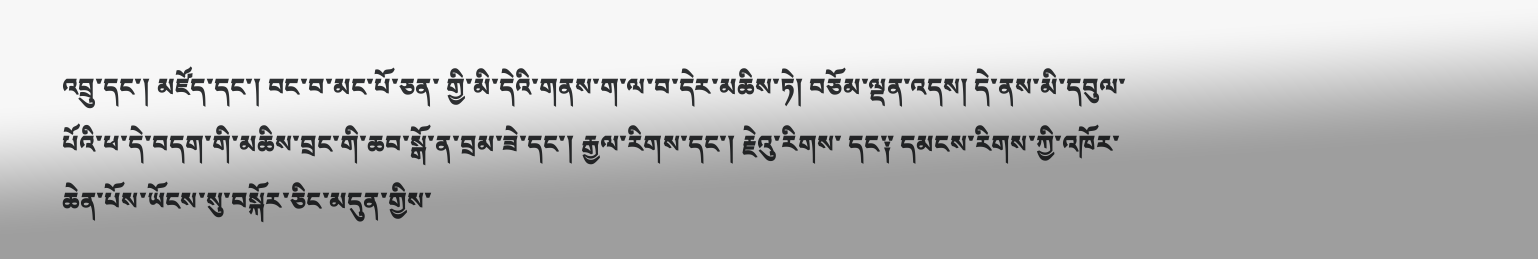འབྲུ་དང་། མཛོད་དང་། བང་བ་མང་པོ་ཅན་ གྱི་མི་དེའི་གནས་ག་ལ་བ་དེར་མཆིས་ཏེ། བཅོམ་ལྡན་འདས། དེ་ནས་མི་དབུལ་པོའི་ཕ་དེ་བདག་གི་མཆིས་བྲང་གི་ཆབ་སྒོ་ན་བྲམ་ཟེ་དང་། རྒྱལ་རིགས་དང་། རྗེའུ་རིགས་ དང༑ དམངས་རིགས་ཀྱི་འཁོར་ཆེན་པོས་ཡོངས་སུ་བསྐོར་ཅིང་མདུན་གྱིས་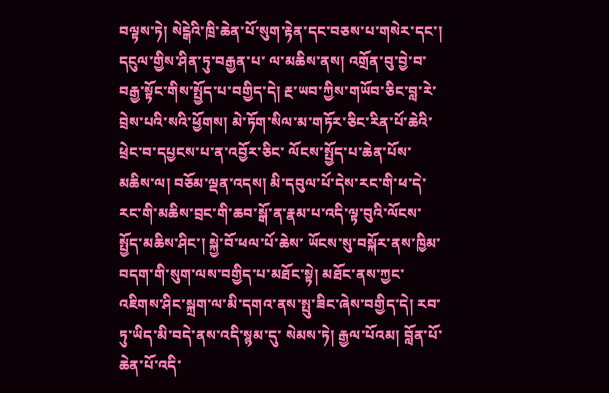བལྟས་ཏེ། སེངྒེའི་ཁྲི་ཆེན་པོ་སུག་རྟེན་དང་བཅས་པ་གསེར་དང་། དངུལ་གྱིས་ཤིན་ཏུ་བརྒྱན་པ་ ལ་མཆིས་ནས། འགྲོན་བུ་བྱེ་བ་བརྒྱ་སྟོང་གིས་སྤྱོད་པ་བགྱིད་དེ། རྔ་ཡབ་ཀྱིས་གཡོབ་ཅིང་བླ་རེ་བྲེས་པའི་སའི་ཕྱོགས། མེ་ཏོག་སིལ་མ་གཏོར་ཅིང་རིན་པོ་ཆེའི་ཕྲེང་བ་དཔྱངས་པ་ན་འབྱོར་ཅིང་ ལོངས་སྤྱོད་པ་ཆེན་པོས་མཆིས་ལ། བཅོམ་ལྡན་འདས། མི་དབུལ་པོ་དེས་རང་གི་ཕ་དེ་རང་གི་མཆིས་བྲང་གི་ཆབ་སྒོ་ན་རྣམ་པ་འདི་ལྟ་བུའི་ལོངས་སྤྱོད་མཆིས་ཤིང་། སྐྱེ་བོ་ཕལ་པོ་ཆེས་ ཡོངས་སུ་བསྐོར་ནས་ཁྱིམ་བདག་གི་སུག་ལས་བགྱིད་པ་མཐོང་སྟེ། མཐོང་ནས་ཀྱང་འཇིགས་ཤིང་སྐྲག་ལ་མི་དགའ་ནས་སྤུ་ཟིང་ཞེས་བགྱིད་དེ། རབ་ཏུ་ཡིད་མི་བདེ་ནས་འདི་སྙམ་དུ་ སེམས་ཏེ། རྒྱལ་པོའམ། བློན་པོ་ཆེན་པོ་འདི་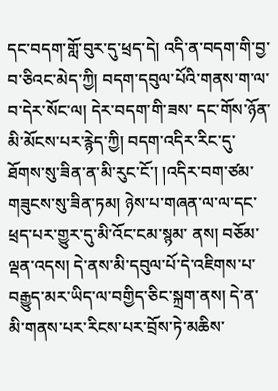དང་བདག་གློ་བུར་དུ་ཕྲད་དེ། འདི་ན་བདག་གི་བྱ་བ་ཅིའང་མེད་ཀྱི། བདག་དབུལ་པོའི་གནས་ག་ལ་བ་དེར་སོང་ལ། དེར་བདག་གི་ཟས་ དང་གོས་ཉོན་མི་མོངས་པར་རྙེད་ཀྱི། བདག་འདིར་རིང་དུ་ཐོགས་སུ་ཟིན་ན་མི་རུང་ངོ་། །འདིར་བག་ཙམ་གཟུངས་སུ་ཟིན་ཏམ། ཉེས་པ་གཞན་ལ་ལ་དང་ཕྲད་པར་གྱུར་དུ་མི་འོང་ངམ་སྙམ་ ནས། བཅོམ་ལྡན་འདས། དེ་ནས་མི་དབུལ་པོ་དེ་འཇིགས་པ་བརྒྱུད་མར་ཡིད་ལ་བགྱིད་ཅིང་སྐྲག་ནས། དེ་ན་མི་གནས་པར་རིངས་པར་བྲོས་ཏེ་མཆིས་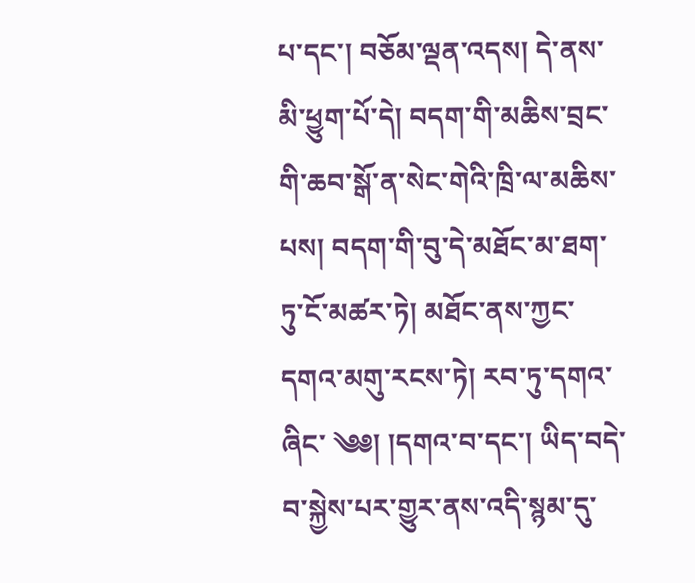པ་དང་། བཅོམ་ལྡན་འདས། དེ་ནས་ མི་ཕྱུག་པོ་དེ། བདག་གི་མཆིས་བྲང་གི་ཆབ་སྒོ་ན་སེང་གེའི་ཁྲི་ལ་མཆིས་པས། བདག་གི་བུ་དེ་མཐོང་མ་ཐག་ཏུ་ངོ་མཚར་ཏེ། མཐོང་ནས་ཀྱང་དགའ་མགུ་རངས་ཏེ། རབ་ཏུ་དགའ་ཞིང་ ༄༅། །དགའ་བ་དང་། ཡིད་བདེ་བ་སྐྱེས་པར་གྱུར་ནས་འདི་སྙམ་དུ་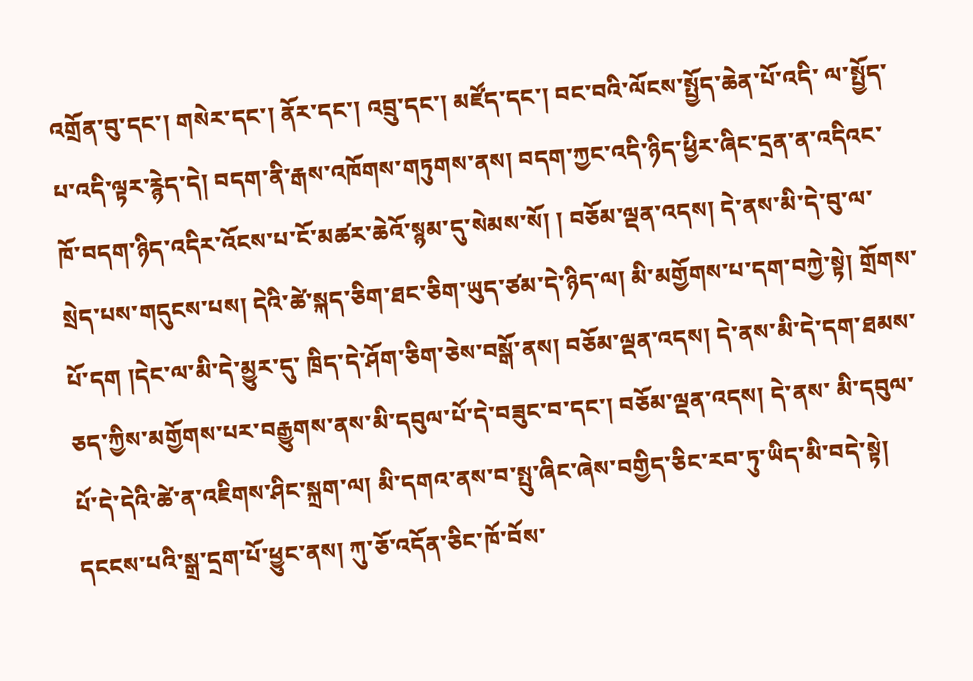འགྲོན་བུ་དང་། གསེར་དང་། ནོར་དང་། འབྲུ་དང་། མཛོད་དང་། བང་བའི་ལོངས་སྤྱོད་ཆེན་པོ་འདི་ ལ་སྤྱོད་པ་འདི་ལྟར་རྙེད་དེ། བདག་ནི་རྒས་འཁོགས་གཏུགས་ནས། བདག་ཀྱང་འདི་ཉིད་ཕྱིར་ཞིང་དྲན་ན་འདིའང་ཁོ་བདག་ཉིད་འདིར་འོངས་པ་ངོ་མཚར་ཆེའོ་སྙམ་དུ་སེམས་སོ། ། བཅོམ་ལྡན་འདས། དེ་ནས་མི་དེ་བུ་ལ་སྲེད་པས་གདུངས་པས། དེའི་ཚེ་སྐད་ཅིག་ཐང་ཅིག་ཡུད་ཙམ་དེ་ཉིད་ལ། མི་མགྱོགས་པ་དག་བཀྱེ་སྟེ། གྲོགས་པོ་དག །དེང་ལ་མི་དེ་མྱུར་དུ་ ཁྲིད་དེ་ཤོག་ཅིག་ཅེས་བསྒོ་ནས། བཅོམ་ལྡན་འདས། དེ་ནས་མི་དེ་དག་ཐམས་ཅད་ཀྱིས་མགྱོགས་པར་བརྒྱུགས་ནས་མི་དབུལ་པོ་དེ་བཟུང་བ་དང་། བཅོམ་ལྡན་འདས། དེ་ནས་ མི་དབུལ་པོ་དེ་དེའི་ཚེ་ན་འཇིགས་ཤིང་སྐྲག་ལ། མི་དགའ་ནས་བ་སྤུ་ཞིང་ཞེས་བགྱིད་ཅིང་རབ་ཏུ་ཡིད་མི་བདེ་སྟེ། དངངས་པའི་སྒྲ་དྲག་པོ་ཕྱུང་ནས། ཀུ་ཅོ་འདོན་ཅིང་ཁོ་བོས་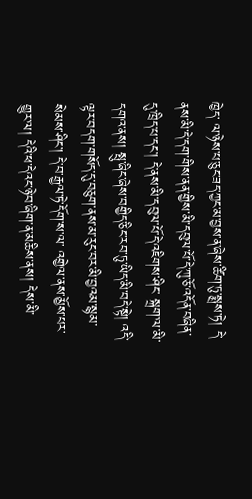ཁྱེད་ ལ་ཉེས་པ་ཅུང་ཟད་ཀྱང་མ་བྱས་ན་ཞེས་ཚིག་ཏུ་སྨྲས་ཏེ། དེ་ནས་མི་དེ་དག་གིས་ནན་གྱིས་མི་དབུལ་པོ་དེ་ཀུ་ཅོ་འདོན་བཞིན་དུ་ཁྲིད་པ་དང་། དེ་ནས་མི་དབུལ་པོ་དེ་འཇིགས་ཤིང་ སྐྲག་ལ་མི་དགའ་ནས། སྤུ་ཞིང་ཞེས་བགྱིད་ཅིང་རབ་ཏུ་ཡིད་མི་བདེ་སྟེ། འདི་ལྟར་བདག་གསོད་དུ་བཅུག་ནས་མ་རུང་བར་མི་བྱའམ་སྙམ་སེམས་ཤིང་། དེ་བ་རྒྱལ་ཏེ་དོག་ས་ལ་ འགྱེལ་ནས་མྱོས་པར་གྱུར་ལ། དེའི་ཕ་དེའང་ཉེ་བ་ཞིག་ན་མཆིས་ནས། དེས་མི་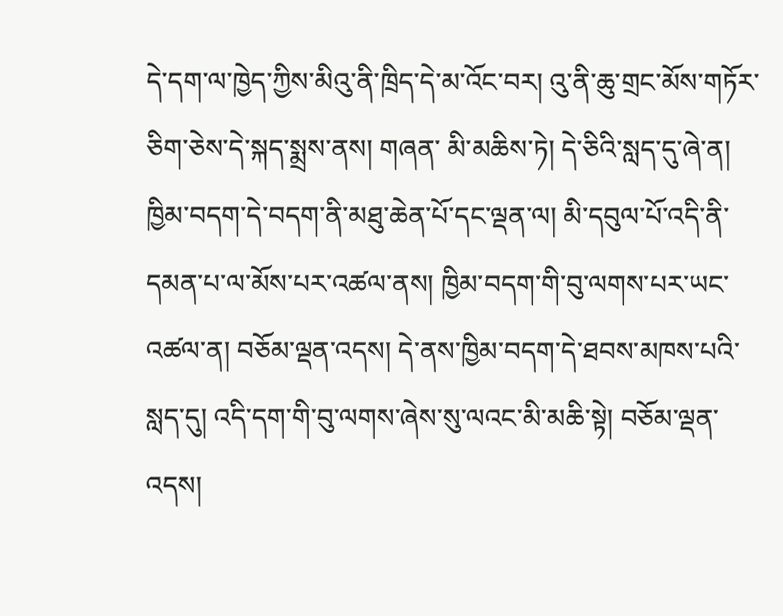དེ་དག་ལ་ཁྱེད་ཀྱིས་མིའུ་ནི་ཁྲིད་དེ་མ་འོང་བར། འུ་ནི་ཆུ་གྲང་མོས་གཏོར་ཅིག་ཅེས་དེ་སྐད་སྨྲས་ནས། གཞན་ མི་མཆིས་ཏེ། དེ་ཅིའི་སླད་དུ་ཞེ་ན། ཁྱིམ་བདག་དེ་བདག་ནི་མཐུ་ཆེན་པོ་དང་ལྡན་ལ། མི་དབུལ་པོ་འདི་ནི་དམན་པ་ལ་མོས་པར་འཚལ་ནས། ཁྱིམ་བདག་གི་བུ་ལགས་པར་ཡང་འཚལ་ན། བཅོམ་ལྡན་འདས། དེ་ནས་ཁྱིམ་བདག་དེ་ཐབས་མཁས་པའི་སླད་དུ། འདི་དག་གི་བུ་ལགས་ཞེས་སུ་ལའང་མི་མཆི་སྟེ། བཅོམ་ལྡན་འདས།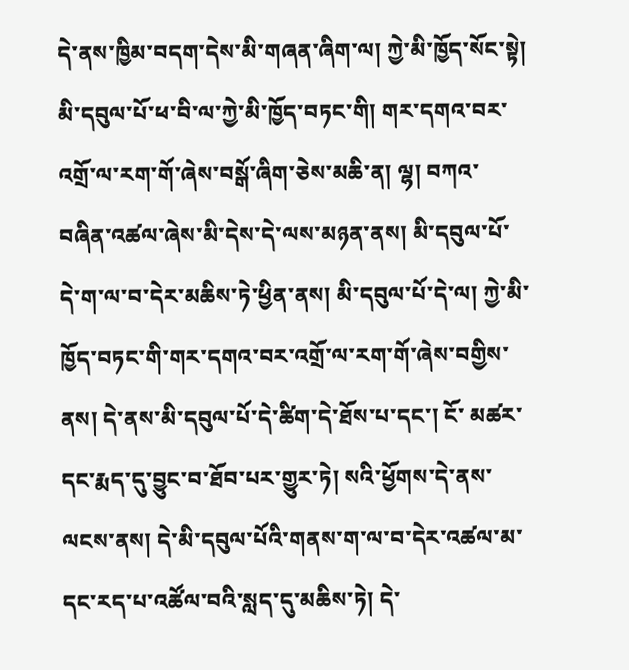དེ་ནས་ཁྱིམ་བདག་དེས་མི་གཞན་ཞིག་ལ། ཀྱེ་མི་ཁྱོད་སོང་སྟེ། མི་དབུལ་པོ་ཕ་བི་ལ་ཀྱེ་མི་ཁྱོད་བཏང་གི། གར་དགའ་བར་འགྲོ་ལ་རག་གོ་ཞེས་བསྒོ་ཞིག་ཅེས་མཆི་ན། ལྷ། བཀའ་བཞིན་འཚལ་ཞེས་མི་དེས་དེ་ལས་མཉན་ནས། མི་དབུལ་པོ་དེ་ག་ལ་བ་དེར་མཆིས་ཏེ་ཕྱིན་ནས། མི་དབུལ་པོ་དེ་ལ། ཀྱེ་མི་ཁྱོད་བཏང་གི་གར་དགའ་བར་འགྲོ་ལ་རག་གོ་ཞེས་བགྱིས་ནས། དེ་ནས་མི་དབུལ་པོ་དེ་ཚིག་དེ་ཐོས་པ་དང་། ངོ་ མཚར་དང་རྨད་དུ་བྱུང་བ་ཐོབ་པར་གྱུར་ཏེ། སའི་ཕྱོགས་དེ་ནས་ལངས་ནས། དེ་མི་དབུལ་པོའི་གནས་ག་ལ་བ་དེར་འཚལ་མ་དང་རད་པ་འཚོལ་བའི་སླད་དུ་མཆིས་ཏེ། དེ་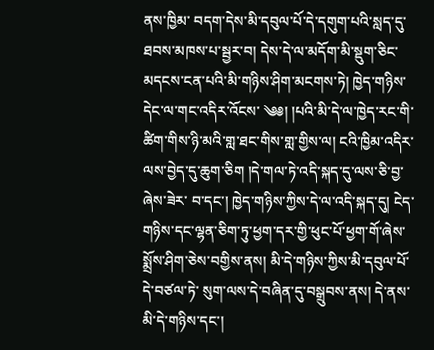ནས་ཁྱིམ་ བདག་དེས་མི་དབུལ་པོ་དེ་དགུག་པའི་སླད་དུ་ཐབས་མཁས་པ་སྦྱར་བ། དེས་དེ་ལ་མདོག་མི་སྡུག་ཅིང་མདངས་ངན་པའི་མི་གཉིས་ཤིག་མངགས་ཏེ། ཁྱེད་གཉིས་དེང་ལ་གང་འདིར་འོངས་ ༄༅། །པའི་མི་དེ་ལ་ཁྱེད་རང་གི་ཚིག་གིས་ཉི་མའི་གླ་ཐང་གིས་གླ་གྱིས་ལ། ངའི་ཁྱིམ་འདིར་ལས་བྱེད་དུ་ཆུག་ཅིག །དེ་གལ་ཏེ་འདི་སྐད་དུ་ལས་ཅི་བྱ་ཞེས་ཟེར་ བ་དང་། ཁྱེད་གཉིས་ཀྱིས་དེ་ལ་འདི་སྐད་དུ། ངེད་གཉིས་དང་ལྷན་ཅིག་ཏུ་ཕྱག་དར་གྱི་ཕུང་པོ་ཕྱག་གོ་ཞེས་སྨྲོས་ཤིག་ཅེས་བགྱིས་ནས། མི་དེ་གཉིས་ཀྱིས་མི་དབུལ་པོ་དེ་བཙལ་ཏེ་ སུག་ལས་དེ་བཞིན་དུ་བསྒྲུབས་ནས། དེ་ནས་མི་དེ་གཉིས་དང་།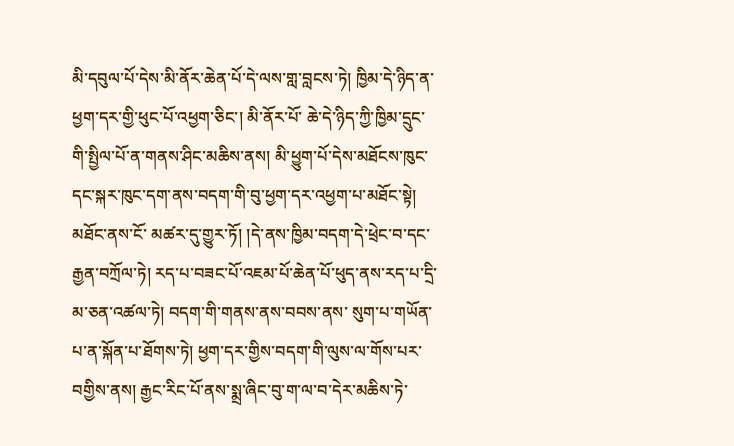མི་དབུལ་པོ་དེས་མི་ནོར་ཆེན་པོ་དེ་ལས་གླ་བླངས་ཏེ། ཁྱིམ་དེ་ཉིད་ན་ཕྱག་དར་གྱི་ཕུང་པོ་འཕྱག་ཅིང་། མི་ནོར་པོ་ ཆེ་དེ་ཉིད་ཀྱི་ཁྱིམ་དྲུང་གི་སྤྱིལ་པོ་ན་གནས་ཤིང་མཆིས་ནས། མི་ཕྱུག་པོ་དེས་མཐོངས་ཁུང་དང་སྐར་ཁུང་དག་ནས་བདག་གི་བུ་ཕྱག་དར་འཕྱག་པ་མཐོང་སྟེ། མཐོང་ནས་ངོ་ མཚར་དུ་གྱུར་ཏོ། །དེ་ནས་ཁྱིམ་བདག་དེ་ཕྲེང་བ་དང་རྒྱན་བཀྲོལ་ཏེ། རད་པ་བཟང་པོ་འཇམ་པོ་ཆེན་པོ་ཕུད་ནས་རད་པ་དྲི་མ་ཅན་འཚལ་ཏེ། བདག་གི་གནས་ནས་བབས་ནས་ སུག་པ་གཡོན་པ་ན་སྐོན་པ་ཐོགས་ཏེ། ཕྱག་དར་གྱིས་བདག་གི་ལུས་ལ་གོས་པར་བགྱིས་ནས། རྒྱང་རིང་པོ་ནས་སྨྲ་ཞིང་བུ་ག་ལ་བ་དེར་མཆིས་ཏེ་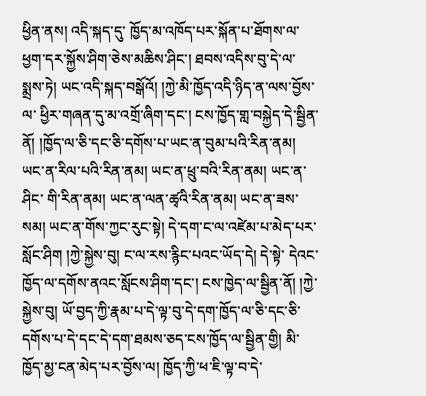ཕྱིན་ནས། འདི་སྐད་དུ་ ཁྱོད་མ་འཁོད་པར་སྐོན་པ་ཐོགས་ལ་ཕྱག་དར་སྐྱོས་ཤིག་ཅེས་མཆིས་ཤིང་། ཐབས་འདིས་བུ་དེ་ལ་སྨྲས་ཏེ། ཡང་འདི་སྐད་བསྒོའོ། །ཀྱེ་མི་ཁྱོད་འདི་ཉིད་ན་ལས་བྱོས་ལ་ ཕྱིར་གཞན་དུ་མ་འགྲོ་ཞིག་དང་། ངས་ཁྱོད་གླ་བསྐྱེད་དེ་སྦྱིན་ནོ། །ཁྱོད་ལ་ཅི་དང་ཅི་དགོས་པ་ཡང་ན་བུམ་པའི་རིན་ནམ། ཡང་ན་རིལ་པའི་རིན་ནམ། ཡང་ན་ཕྲུ་བའི་རིན་ནམ། ཡང་ན་ཤིང་ གི་རིན་ནམ། ཡང་ན་ལན་ཚྭའི་རིན་ནམ། ཡང་ན་ཟས་སམ། ཡང་ན་གོས་ཀྱང་རུང་སྟེ། དེ་དག་ང་ལ་འཛེམ་པ་མེད་པར་སློང་ཤིག །ཀྱེ་སྐྱེས་བུ། ང་ལ་རས་རྙིང་པའང་ཡོད་དེ། དེ་སྟེ་ དེའང་ཁྱོད་ལ་དགོས་ནའང་སློངས་ཤིག་དང་། ངས་ཁྱེད་ལ་སྦྱིན་ནོ། །ཀྱེ་སྐྱེས་བུ། ཡོ་བྱད་ཀྱི་རྣམ་པ་དེ་ལྟ་བུ་དེ་དག་ཁྱོད་ལ་ཅི་དང་ཅི་དགོས་པ་དེ་དང་དེ་དག་ཐམས་ཅད་ངས་ཁྱོད་ལ་སྦྱིན་གྱི། མི་ཁྱོད་མྱ་ངན་མེད་པར་བྱོས་ལ། ཁྱོད་ཀྱི་ཕ་ཇི་ལྟ་བ་དེ་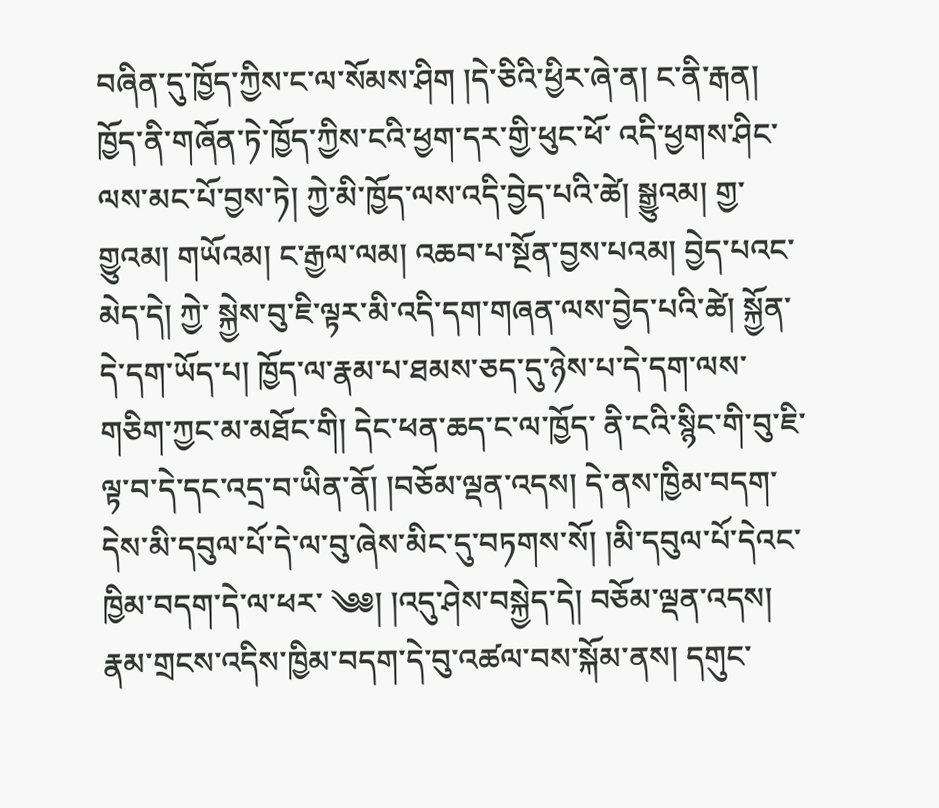བཞིན་དུ་ཁྱོད་ཀྱིས་ང་ལ་སོམས་ཤིག །དེ་ཅིའི་ཕྱིར་ཞེ་ན། ང་ནི་རྒན། ཁྱོད་ནི་གཞོན་ཏེ་ཁྱོད་ཀྱིས་ངའི་ཕྱག་དར་གྱི་ཕུང་ཕོ་ འདི་ཕྱགས་ཤིང་ལས་མང་པོ་བྱས་ཏེ། ཀྱེ་མི་ཁྱོད་ལས་འདི་བྱེད་པའི་ཚེ། སྒྱུའམ། གྱ་གྱུའམ། གཡོའམ། ང་རྒྱལ་ལམ། འཆབ་པ་སྔོན་བྱས་པའམ། བྱེད་པའང་མེད་དེ། ཀྱེ་ སྐྱེས་བུ་ཇི་ལྟར་མི་འདི་དག་གཞན་ལས་བྱེད་པའི་ཚེ། སྐྱོན་དེ་དག་ཡོད་པ། ཁྱོད་ལ་རྣམ་པ་ཐམས་ཅད་དུ་ཉེས་པ་དེ་དག་ལས་གཅིག་ཀྱང་མ་མཐོང་གི། དེང་ཕན་ཆད་ང་ལ་ཁྱོད་ ནི་ངའི་སྙིང་གི་བུ་ཇི་ལྟ་བ་དེ་དང་འདྲ་བ་ཡིན་ནོ། །བཅོམ་ལྡན་འདས། དེ་ནས་ཁྱིམ་བདག་དེས་མི་དབུལ་པོ་དེ་ལ་བུ་ཞེས་མིང་དུ་བཏགས་སོ། །མི་དབུལ་པོ་དེའང་ཁྱིམ་བདག་དེ་ལ་ཕར་ ༄༅། །འདུ་ཤེས་བསྐྱེད་དེ། བཅོམ་ལྡན་འདས། རྣམ་གྲངས་འདིས་ཁྱིམ་བདག་དེ་བུ་འཚལ་བས་སྐོམ་ནས། དགུང་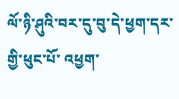ལོ་ཉི་ཤུའི་བར་དུ་བུ་དེ་ཕྱག་དར་གྱི་ཕུང་པོ་ འཕྱག་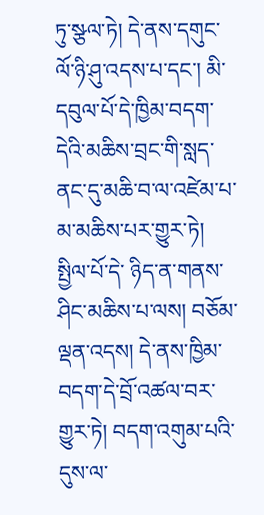ཏུ་སྩལ་ཏེ། དེ་ནས་དགུང་ལོ་ཉི་ཤུ་འདས་པ་དང་། མི་དབུལ་པོ་དེ་ཁྱིམ་བདག་དེའི་མཆིས་བྲང་གི་སླད་ནང་དུ་མཆི་བ་ལ་འཛེམ་པ་མ་མཆིས་པར་གྱུར་ཏེ། སྤྱིལ་པོ་དེ་ ཉིད་ན་གནས་ཤིང་མཆིས་པ་ལས། བཅོམ་ལྡན་འདས། དེ་ནས་ཁྱིམ་བདག་དེ་བྲོ་འཚལ་བར་གྱུར་ཏེ། བདག་འགུམ་པའི་དུས་ལ་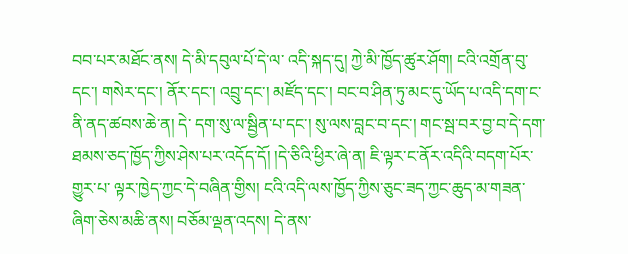བབ་པར་མཐོང་ནས། དེ་མི་དབུལ་པོ་དེ་ལ་ འདི་སྐད་དུ། ཀྱེ་མི་ཁྱོད་ཚུར་ཤོག། ངའི་འགྲོན་བུ་དང་། གསེར་དང་། ནོར་དང་། འབྲུ་དང་། མཛོད་དང་། བང་བ་ཤིན་ཏུ་མང་དུ་ཡོད་པ་འདི་དག་ང་ནི་ནད་ཚབས་ཆེ་ན། དེ་ དག་སུ་ལ་སྦྱིན་པ་དང་། སུ་ལས་བླང་བ་དང་། གང་སྦ་བར་བྱ་བ་དེ་དག་ཐམས་ཅད་ཁྱོད་ཀྱིས་ཤེས་པར་འདོད་དོ། །དེ་ཅིའི་ཕྱིར་ཞེ་ན། ཇི་ལྟར་ང་ནོར་འདིའི་བདག་པོར་གྱུར་པ་ ལྟར་ཁྱེད་ཀྱང་དེ་བཞིན་གྱིས། ངའི་འདི་ལས་ཁྱོད་ཀྱིས་ཅུང་ཟད་ཀྱང་ཆུད་མ་གཟན་ཞིག་ཅེས་མཆི་ནས། བཅོམ་ལྡན་འདས། དེ་ནས་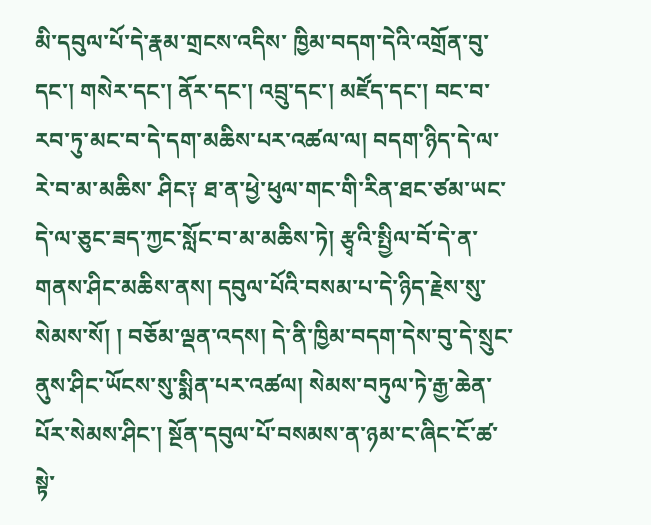མི་དབུལ་པོ་དེ་རྣམ་གྲངས་འདིས་ ཁྱིམ་བདག་དེའི་འགྲོན་བུ་དང་། གསེར་དང་། ནོར་དང་། འབྲུ་དང་། མཛོད་དང་། བང་བ་རབ་ཏུ་མང་བ་དེ་དག་མཆིས་པར་འཚལ་ལ། བདག་ཉིད་དེ་ལ་རེ་བ་མ་མཆིས་ ཤིང༑ ཐ་ན་ཕྱེ་ཕུལ་གང་གི་རིན་ཐང་ཙམ་ཡང་དེ་ལ་ཅུང་ཟད་ཀྱང་སློང་བ་མ་མཆིས་ཏེ། རྩྭའི་སྤྱིལ་བོ་དེ་ན་གནས་ཤིང་མཆིས་ནས། དབུལ་པོའི་བསམ་པ་དེ་ཉིད་རྗེས་སུ་སེམས་སོ། ། བཅོམ་ལྡན་འདས། དེ་ནི་ཁྱིམ་བདག་དེས་བུ་དེ་སྲུང་ནུས་ཤིང་ཡོངས་སུ་སྨིན་པར་འཚལ། སེམས་བཏུལ་ཏེ་རྒྱ་ཆེན་པོར་སེམས་ཤིང་། སྔོན་དབུལ་པོ་བསམས་ན་ཉམ་ང་ཞིང་ངོ་ཚ་ སྟེ་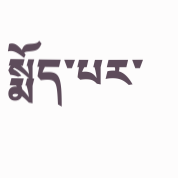སྨོད་པར་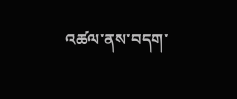འཚལ་ནས་བདག་